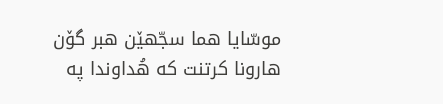موسّایا هما سجّهێن هبر گۆن هارونا کرتنت که هُداوندا په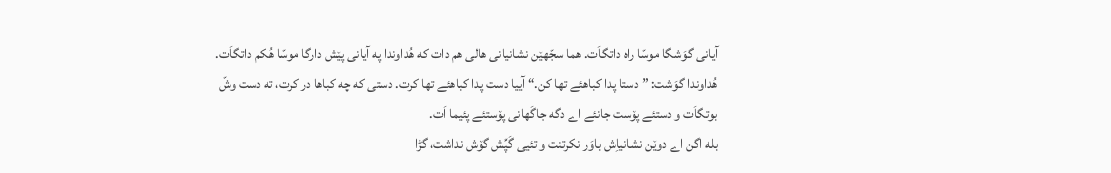آیانی گوَشگا موسّا راه داتگاَت. هما سجّهێن نشانیانی هالی هم دات که هُداوندا په آیانی پێش دارگا موسّا هُکم داتگاَت.
هُداوندا گوَشت: ”دستا پدا کباهئے تها کن.“ آییا دست پدا کباهئے تها کرت. دستی که چه کباها در کرت، ته دست وشّ بوتگاَت و دستئے پۆست جانئے اے دگه جاگَهانی پۆستئے پئیما اَت.
بله اگن اے دوێن نشانیاِش باوَر نکرتنت و تئیی گَپِّش گۆش نداشت، گڑا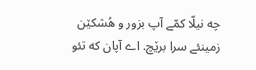چه نیلّا کمّے آپ بزور و هُشکێن زمینئے سرا برێچ. اے آپان که تئو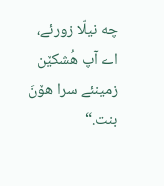چه نیلّا زورئے، اے آپ هُشکێن زمینئے سرا هۆنَ بنت.“